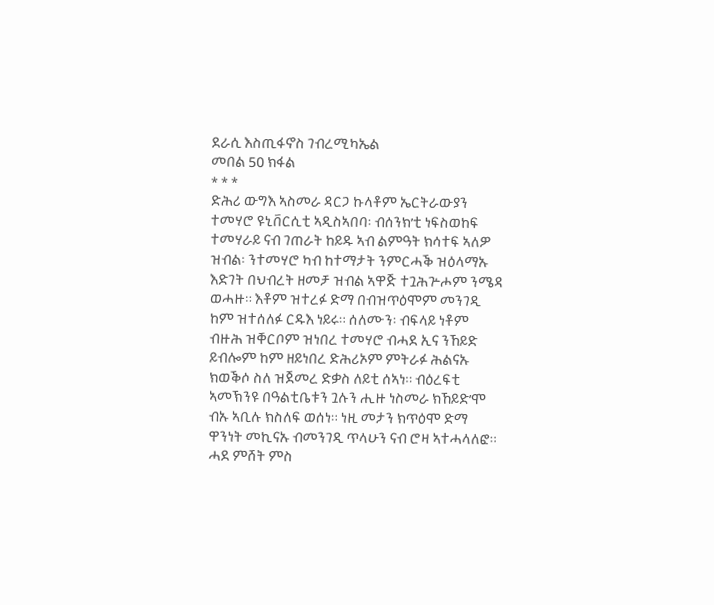ደራሲ እስጢፋኖስ ገብረሚካኤል
መበል 50 ክፋል
* * *
ድሕሪ ውግእ ኣስመራ ዳርጋ ኩላቶም ኤርትራውያን ተመሃሮ ዩኒቨርሲቲ ኣዲስኣበባ፡ ብሰንክ’ቲ ነፍስወከፍ ተመሃራይ ናብ ገጠራት ከይዱ ኣብ ልምዓት ክሳተፍ ኣለዎ ዝብል፡ ንተመሃሮ ካብ ከተማታት ንምርሓቕ ዝዕላማኡ እድገት በህብረት ዘመቻ ዝብል ኣዋጅ ተጓሕጕሖም ንሜዳ ወሓዙ። እቶም ዝተረፉ ድማ በብዝጥዕሞም መንገዲ ከም ዝተሰለፉ ርዱእ ነይሩ። ሰለሙን፡ ብፍላይ ነቶም ብዙሕ ዝቐርቦም ዝነበረ ተመሃሮ ብሓደ ኢና ንኸይድ ይብሎም ከም ዘይነበረ ድሕሪኦም ምትራፉ ሕልናኡ ክወቕሶ ስለ ዝጀመረ ድቃስ ለይቲ ሰኣነ። ብዕረፍቲ ኣመኽንዩ በዓልቲቤቱን ጓሉን ሒዙ ነስመራ ክኸይድ’ሞ ብኡ ኣቢሉ ክስለፍ ወሰነ። ነዚ መታን ክጥዕሞ ድማ ዋንነት መኪናኡ ብመንገዲ ጥላሁን ናብ ሮዛ ኣተሓላለፎ። ሓደ ምሸት ምስ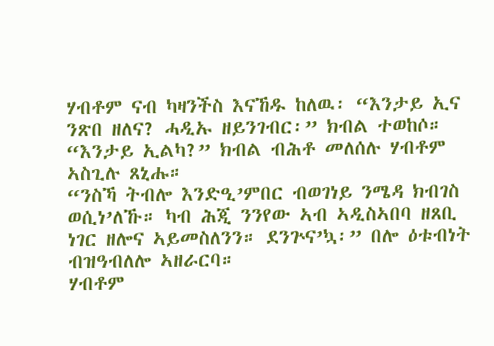ሃብቶም ናብ ካዛንችስ እናኸዱ ከለዉ፡ “እንታይ ኢና ንጽበ ዘለና? ሓዲኡ ዘይንገብር፡” ክብል ተወከሶ።
“እንታይ ኢልካ?” ክብል ብሕቶ መለሰሉ ሃብቶም ኣስጊሉ ጸኒሑ።
“ንስኻ ትብሎ እንድዒ’ምበር ብወገነይ ንሜዳ ክብገስ ወሲነ’ለኹ። ካብ ሕጂ ንንየው ኣብ ኣዲስኣበባ ዘጸቢ ነገር ዘሎና ኣይመስለንን። ደንጕና’ኳ፡” በሎ ዕቱብነት ብዝዓብለሎ ኣዘራርባ።
ሃብቶም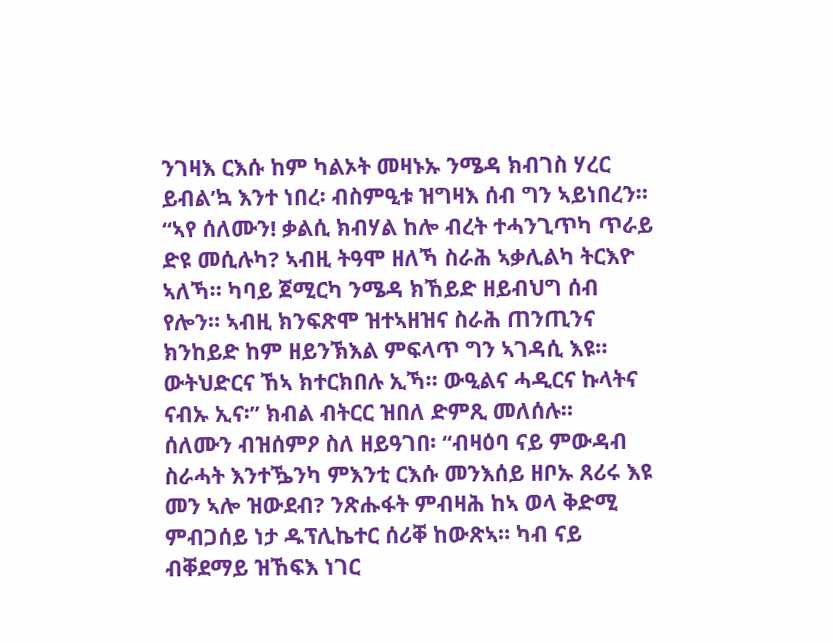ንገዛእ ርእሱ ከም ካልኦት መዛኑኡ ንሜዳ ክብገስ ሃረር ይብል’ኳ እንተ ነበረ፡ ብስምዒቱ ዝግዛእ ሰብ ግን ኣይነበረን። “ኣየ ሰለሙን! ቃልሲ ክብሃል ከሎ ብረት ተሓንጊጥካ ጥራይ ድዩ መሲሉካ? ኣብዚ ትዓሞ ዘለኻ ስራሕ ኣቃሊልካ ትርእዮ ኣለኻ። ካባይ ጀሚርካ ንሜዳ ክኸይድ ዘይብህግ ሰብ የሎን። ኣብዚ ክንፍጽሞ ዝተኣዘዝና ስራሕ ጠንጢንና ክንከይድ ከም ዘይንኽእል ምፍላጥ ግን ኣገዳሲ እዩ። ውትህድርና ኸኣ ክተርክበሉ ኢኻ። ውዒልና ሓዲርና ኩላትና ናብኡ ኢና፡” ክብል ብትርር ዝበለ ድምጺ መለሰሉ።
ሰለሙን ብዝሰምዖ ስለ ዘይዓገበ፡ “ብዛዕባ ናይ ምውዳብ ስራሓት እንተዄንካ ምእንቲ ርእሱ መንእሰይ ዘቦኡ ጸሪሩ እዩ መን ኣሎ ዝውደብ? ንጽሑፋት ምብዛሕ ከኣ ወላ ቅድሚ ምብጋሰይ ነታ ዱፕሊኬተር ሰሪቐ ከውጽኣ። ካብ ናይ ብቐደማይ ዝኸፍእ ነገር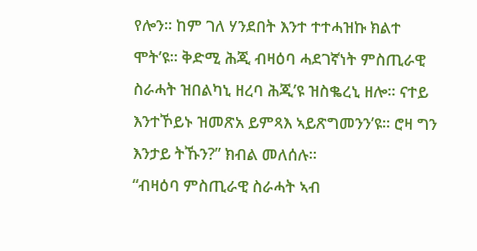የሎን። ከም ገለ ሃንደበት እንተ ተተሓዝኩ ክልተ ሞት’ዩ። ቅድሚ ሕጂ ብዛዕባ ሓደገኛነት ምስጢራዊ ስራሓት ዝበልካኒ ዘረባ ሕጂ’ዩ ዝስቈረኒ ዘሎ። ናተይ እንተኾይኑ ዝመጽአ ይምጻእ ኣይጽግመንን’ዩ። ሮዛ ግን እንታይ ትኹን?” ክብል መለሰሉ።
“ብዛዕባ ምስጢራዊ ስራሓት ኣብ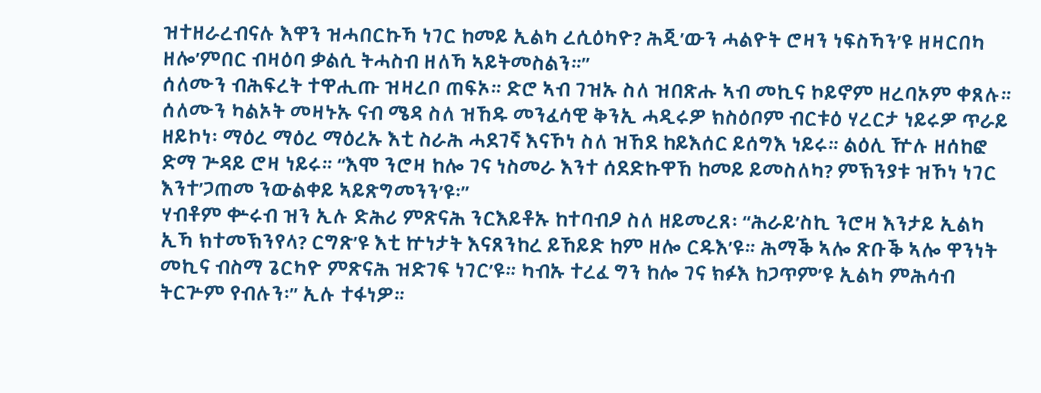ዝተዘራረብናሉ እዋን ዝሓበርኩኻ ነገር ከመይ ኢልካ ረሲዕካዮ? ሕጂ’ውን ሓልዮት ሮዛን ነፍስኻን’ዩ ዘዛርበካ ዘሎ’ምበር ብዛዕባ ቃልሲ ትሓስብ ዘለኻ ኣይትመስልን።”
ሰለሙን ብሕፍረት ተዋሒጡ ዝዛረቦ ጠፍኦ። ድሮ ኣብ ገዝኡ ስለ ዝበጽሑ ኣብ መኪና ኮይኖም ዘረባኦም ቀጸሉ። ሰለሙን ካልኦት መዛኑኡ ናብ ሜዳ ስለ ዝኸዱ መንፈሳዊ ቅንኢ ሓዲሩዎ ክስዕቦም ብርቱዕ ሃረርታ ነይሩዎ ጥራይ ዘይኮነ፡ ማዕረ ማዕረ ማዕረኡ እቲ ስራሕ ሓደገኛ እናኾነ ስለ ዝኸደ ከይእሰር ይሰግእ ነይሩ። ልዕሊ ዅሉ ዘሰከፎ ድማ ጕዳይ ሮዛ ነይሩ። “እሞ ንሮዛ ከሎ ገና ነስመራ እንተ ሰደድኩዋኸ ከመይ ይመስለካ? ምኽንያቱ ዝኾነ ነገር እንተ’ጋጠመ ንውልቀይ ኣይጽግመንን’ዩ፡”
ሃብቶም ቍሩብ ዝን ኢሉ ድሕሪ ምጽናሕ ንርእይቶኡ ከተባብዖ ስለ ዘይመረጸ፡ “ሕራይ’ስኪ ንሮዛ እንታይ ኢልካ ኢኻ ክተመኽንየላ? ርግጽ’ዩ እቲ ኵነታት እናጸንከረ ይኸይድ ከም ዘሎ ርዱእ’ዩ። ሕማቕ ኣሎ ጽቡቕ ኣሎ ዋንነት መኪና ብስማ ጌርካዮ ምጽናሕ ዝድገፍ ነገር’ዩ። ካብኡ ተረፈ ግን ከሎ ገና ክፉእ ከጋጥም’ዩ ኢልካ ምሕሳብ ትርጕም የብሉን፡” ኢሉ ተፋነዎ።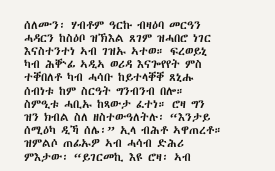ሰለሙን፡ ሃብቶም ዓርኩ ብዛዕባ መርዓን ሓዳርን ከስዕቦ ዝኽእል ጸገም ዝሓበሮ ነገር እናስተንተነ ኣብ ገዝኡ ኣተወ። ፍረወይኒ ካብ ሕቝፊ ኣዲኣ ወሪዳ እናጐየየት ምስ ተቐበለቶ ካብ ሓሳቡ ከይተላቐቐ ጸኒሑ ሰብነቱ ከም ስርዓት ግንብንብ በሎ። ስምዒቱ ሓቢኡ ከጻውታ ፈተነ። ሮዛ ግን ዝን ክብል ስለ ዘስተውዓለትሉ፡ “እንታይ ሰሚዕካ ዲኻ ሰሌ፡” ኢላ ብሕቶ ኣዋጠረቶ።
ዝምልሶ ጠፊኡዎ ኣብ ሓሳብ ድሕሪ ምእታው፡ “ይገርመኪ እዩ ሮዛ፡ ኣብ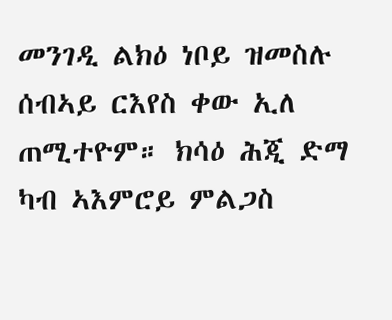መንገዲ ልክዕ ነቦይ ዝመስሉ ሰብኣይ ርእየስ ቀው ኢለ ጠሚተዮም። ክሳዕ ሕጂ ድማ ካብ ኣእምሮይ ምልጋስ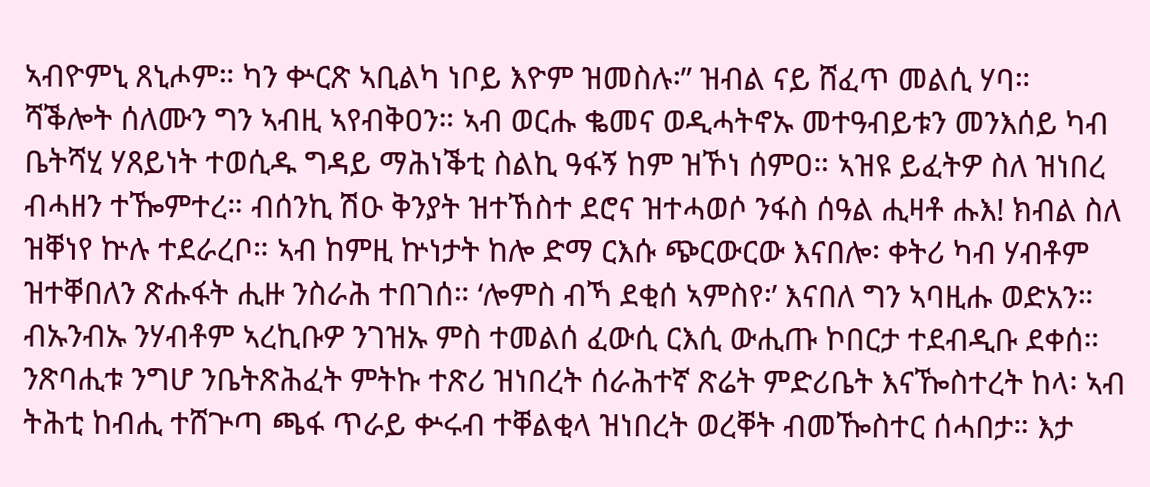ኣብዮምኒ ጸኒሖም። ካን ቍርጽ ኣቢልካ ነቦይ እዮም ዝመስሉ፡” ዝብል ናይ ሸፈጥ መልሲ ሃባ።
ሻቕሎት ሰለሙን ግን ኣብዚ ኣየብቅዐን። ኣብ ወርሑ ቈመና ወዲሓትኖኡ መተዓብይቱን መንእሰይ ካብ ቤትሻሂ ሃጸይነት ተወሲዱ ግዳይ ማሕነቕቲ ስልኪ ዓፋኝ ከም ዝኾነ ሰምዐ። ኣዝዩ ይፈትዎ ስለ ዝነበረ ብሓዘን ተዀምተረ። ብሰንኪ ሽዑ ቅንያት ዝተኸስተ ደሮና ዝተሓወሶ ንፋስ ሰዓል ሒዛቶ ሑእ! ክብል ስለ ዝቐነየ ኵሉ ተደራረቦ። ኣብ ከምዚ ኵነታት ከሎ ድማ ርእሱ ጭርውርው እናበሎ፡ ቀትሪ ካብ ሃብቶም ዝተቐበለን ጽሑፋት ሒዙ ንስራሕ ተበገሰ። ‘ሎምስ ብኻ ደቂሰ ኣምስየ፡’ እናበለ ግን ኣባዚሑ ወድአን። ብኡንብኡ ንሃብቶም ኣረኪቡዎ ንገዝኡ ምስ ተመልሰ ፈውሲ ርእሲ ውሒጡ ኮበርታ ተደብዲቡ ደቀሰ።
ንጽባሒቱ ንግሆ ንቤትጽሕፈት ምትኩ ተጽሪ ዝነበረት ሰራሕተኛ ጽሬት ምድሪቤት እናዀስተረት ከላ፡ ኣብ ትሕቲ ከብሒ ተሸጕጣ ጫፋ ጥራይ ቍሩብ ተቐልቂላ ዝነበረት ወረቐት ብመዀስተር ሰሓበታ። እታ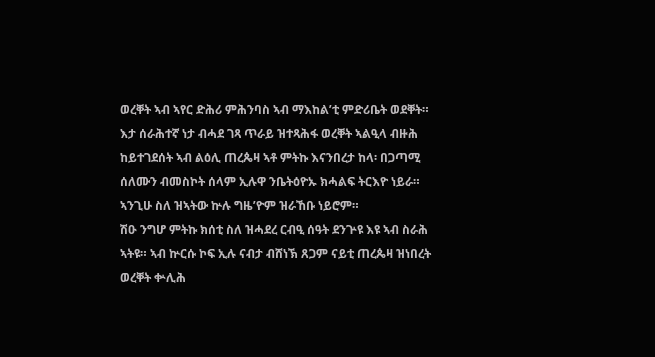ወረቐት ኣብ ኣየር ድሕሪ ምሕንባስ ኣብ ማእከል’ቲ ምድሪቤት ወደቐት። እታ ሰራሕተኛ ነታ ብሓደ ገጻ ጥራይ ዝተጻሕፋ ወረቐት ኣልዒላ ብዙሕ ከይተገደሰት ኣብ ልዕሊ ጠረጴዛ ኣቶ ምትኩ እናንበረታ ከላ፡ በጋጣሚ ሰለሙን ብመስኮት ሰላም ኢሉዋ ንቤትዕዮኡ ክሓልፍ ትርእዮ ነይራ። ኣንጊሁ ስለ ዝኣትው ኵሉ ግዜ’ዮም ዝራኸቡ ነይሮም።
ሽዑ ንግሆ ምትኩ ክሰቲ ስለ ዝሓደረ ርብዒ ሰዓት ደንጕዩ እዩ ኣብ ስራሕ ኣትዩ። ኣብ ኵርሱ ኮፍ ኢሉ ናብታ ብሸነኽ ጸጋም ናይቲ ጠረጴዛ ዝነበረት ወረቐት ቍሊሕ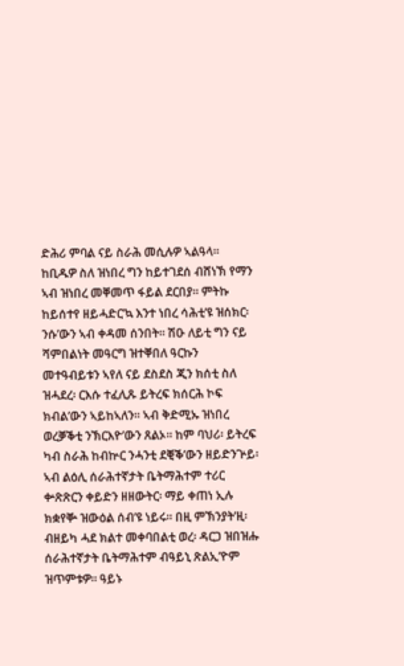ድሕሪ ምባል ናይ ስራሕ መሲሉዎ ኣልዓላ። ከቢዱዎ ስለ ዝነበረ ግን ከይተገደሰ ብሸነኽ የማን ኣብ ዝነበረ መቐመጥ ፋይል ደርበያ። ምትኩ ከይሰተየ ዘይሓድር’ኳ እንተ ነበረ ሳሕቲ’ዩ ዝሰክር፡ ንሱ’ውን ኣብ ቀዳመ ሰንበት። ሽዑ ለይቲ ግን ናይ ሻምበልነት መዓርግ ዝተቐበለ ዓርኩን መተዓብይቱን ኣየለ ናይ ደስደስ ጂን ክሰቲ ስለ ዝሓደረ፡ ርእሱ ተፈሊጹ ይትረፍ ክሰርሕ ኮፍ ክብል’ውን ኣይከኣለን። ኣብ ቅድሚኡ ዝነበረ ወረቓቕቲ ንኽርእዮ’ውን ጸልኦ። ከም ባህሪ፡ ይትረፍ ካብ ስራሕ ከብኵር ንሓንቲ ደቒቕ’ውን ዘይድንጕይ፡ ኣብ ልዕሊ ሰራሕተኛታት ቤትማሕተም ተሪር ቍጽጽርን ቀይድን ዘዘውትር፡ ማይ ቀጠነ ኢሉ ክቋየቝ ዝውዕል ሰብ’ዩ ነይሩ። በዚ ምኽንያት’ዚ፡ ብዘይካ ሓደ ክልተ መቀባበልቲ ወረ፡ ዳርጋ ዝበዝሑ ሰራሕተኛታት ቤትማሕተም ብዓይኒ ጽልኢ’ዮም ዝጥምቱዎ። ዓይኑ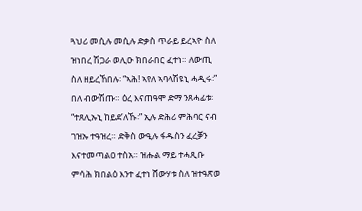ጓህሪ መሲሉ መሲሉ ድቃስ ጥራይ ይረኣዮ ስለ ዝነበረ ሽጋራ ወሊዑ ክበራበር ፈተነ። ለውጢ ስለ ዘይረኸበሉ፡ “ኣሕ! ኣየለ ኣባላሽዩኒ ሓዲሩ፡” በለ ብውሽጡ። ዕረ እናጠዓሞ ድማ ንጸሓፊቱ፡ “ተጸሊኡኒ ከይደ’ለኹ፡” ኢሉ ድሕሪ ምሕባር ናብ ገዝኡ ተዓዝረ። ድቅስ ውዒሉ ፋዱስን ፈረቓን እናተመጣልዐ ተስአ። ዝሑል ማይ ተሓጺቡ ምሳሕ ክበልዕ እንተ ፈተነ ሸውሃቱ ስለ ዝተዓጽወ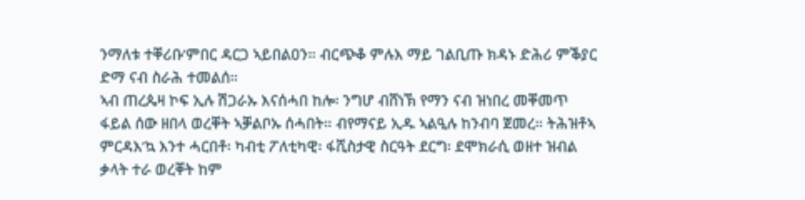ንማለቱ ተቐሪቡ’ምበር ዳርጋ ኣይበልዐን። ብርጭቆ ምሉእ ማይ ገልቢጡ ክዳኑ ድሕሪ ምቕያር ድማ ናብ ስራሕ ተመልሰ።
ኣብ ጠረጴዛ ኮፍ ኢሉ ሽጋራኡ እናሰሓበ ከሎ፡ ንግሆ ብሸነኽ የማን ናብ ዝነበረ መቐመጥ ፋይል ሰው ዘበላ ወረቐት ኣቓልቦኡ ሰሓበት። ብየማናይ ኢዱ ኣልዒሉ ከንብባ ጀመረ። ትሕዝቶኣ ምርዳእ’ኳ እንተ ሓርበቶ፡ ካብቲ ፖለቲካዊ፡ ፋሺስታዊ ስርዓት ደርግ፡ ደሞክራሲ ወዘተ ዝብል ቃላት ተራ ወረቐት ከም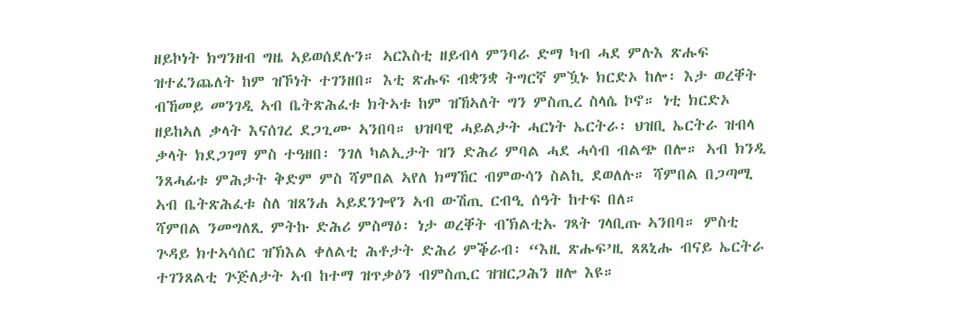ዘይኮነት ክግንዘብ ግዜ ኣይወሰደሉን። ኣርእስቲ ዘይብላ ምንባራ ድማ ካብ ሓደ ምሉእ ጽሑፍ ዝተፈንጨለት ከም ዝኾነት ተገንዘበ። እቲ ጽሑፍ ብቋንቋ ትግርኛ ምዃኑ ክርድኦ ከሎ፡ እታ ወረቐት ብኸመይ መንገዲ ኣብ ቤትጽሕፈቱ ክትኣቱ ከም ዝኸኣለት ግን ምስጢረ ስላሴ ኮኖ። ነቲ ክርድኦ ዘይከኣለ ቃላት እናሰገረ ደጋጊሙ ኣንበባ። ህዝባዊ ሓይልታት ሓርነት ኤርትራ፡ ህዝቢ ኤርትራ ዝብላ ቃላት ክደጋገማ ምስ ተዓዘበ፡ ንገለ ካልኢታት ዝን ድሕሪ ምባል ሓደ ሓሳብ ብልጭ በሎ። ኣብ ክንዲ ንጸሓፊቱ ምሕታት ቅድም ምስ ሻምበል ኣየለ ክማኸር ብምውሳን ስልኪ ደወለሉ። ሻምበል በጋጣሚ ኣብ ቤትጽሕፈቱ ስለ ዝጸንሐ ኣይደንጐየን ኣብ ውሽጢ ርብዒ ሰዓት ከተፍ በለ።
ሻምበል ንመግለጺ ምትኩ ድሕሪ ምስማዕ፡ ነታ ወረቐት ብኽልቲኡ ገጻት ገላቢጡ ኣንበባ። ምስቲ ጕዳይ ክተኣሳሰር ዝኽእል ቀለልቲ ሕቶታት ድሕሪ ምቕራብ፡ “እዚ ጽሑፍ’ዚ ጸጸኒሑ ብናይ ኤርትራ ተገንጸልቲ ጕጅለታት ኣብ ከተማ ዝጥቃዕን ብምስጢር ዝዝርጋሕን ዘሎ እዩ።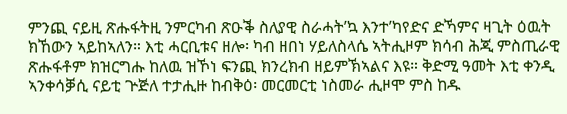ምንጪ ናይዚ ጽሑፋትዚ ንምርካብ ጽዑቕ ስለያዊ ስራሓት’ኳ እንተ’ካየድና ድኻምና ዛጊት ዕዉት ክኸውን ኣይከኣለን። እቲ ሓርቢቱና ዘሎ፡ ካብ ዘበነ ሃይለስላሴ ኣትሒዞም ክሳብ ሕጂ ምስጢራዊ ጽሑፋቶም ክዝርግሑ ከለዉ ዝኾነ ፍንጪ ክንረክብ ዘይምኽኣልና እዩ። ቅድሚ ዓመት እቲ ቀንዲ ኣንቀሳቓሲ ናይቲ ጕጅለ ተታሒዙ ከብቅዕ፡ መርመርቲ ነስመራ ሒዞሞ ምስ ከዱ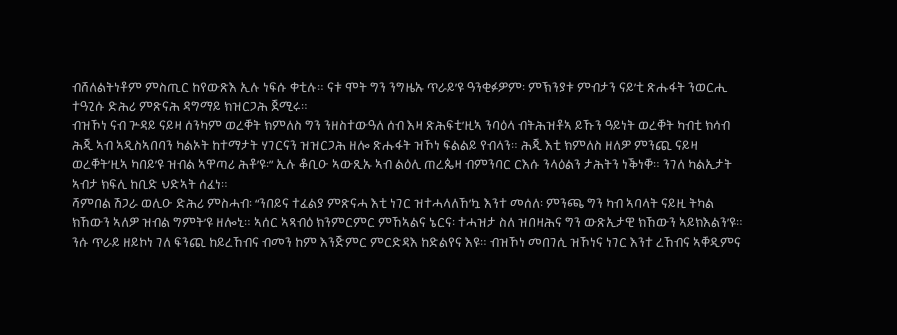ብሸለልትነቶም ምስጢር ከየውጽእ ኢሉ ነፍሱ ቀቲሉ። ናቱ ሞት ግን ንግዜኡ ጥራይ’ዩ ዓንቂፉዎም፡ ምኽንያቱ ምብታን ናይ’ቲ ጽሑፋት ንወርሒ ተዓጊሱ ድሕሪ ምጽናሕ ዳግማይ ክዝርጋሕ ጀሚሩ።
ብዝኾነ ናብ ጕዳይ ናይዛ ሰንካም ወረቐት ክምለስ ግን ንዘስተውዓለ ሰብ እዛ ጽሕፍቲ’ዚኣ ንባዕላ ብትሕዝቶኣ ይኹን ዓይነት ወረቐት ካብቲ ክሳብ ሕጂ ኣብ ኣዲስኣበባን ካልኦት ከተማታት ሃገርናን ዝዝርጋሕ ዘሎ ጽሑፋት ዝኾነ ፍልልይ የብላን። ሕጂ እቲ ክምለስ ዘለዎ ምንጪ ናይዛ ወረቐት’ዚኣ ካበይ’ዩ ዝብል ኣዋጣሪ ሕቶ’ዩ፡” ኢሉ ቆቢዑ ኣውጺኡ ኣብ ልዕሊ ጠረጴዛ ብምንባር ርእሱ ንላዕልን ታሕትን ነቕነቐ። ንገለ ካልኢታት ኣብታ ክፍሊ ከቢድ ህድኣት ሰፈነ።
ሻምበል ሽጋራ ወሊዑ ድሕሪ ምስሓብ፡ “ንበይና ተፈልያ ምጽናሓ እቲ ነገር ዝተሓላለኸ’ኳ እንተ መሰለ፡ ምንጫ ግን ካብ ኣባላት ናይዚ ትካል ክኸውን ኣለዎ ዝብል ግምት’ዩ ዘሎኒ። ኣሰር ኣጻብዕ ክንምርምር ምኸኣልና ኔርና፡ ተሓዝታ ስለ ዝበዛሕና ግን ውጽኢታዊ ክኸውን ኣይክእልን’ዩ። ንሱ ጥራይ ዘይኮነ ገለ ፍንጪ ከይረኸብና ብመን ከም እንጅምር ምርድዳእ ከድልየና እዩ። ብዝኾነ መበገሲ ዝኾነና ነገር እንተ ረኸብና ኣቐዲምና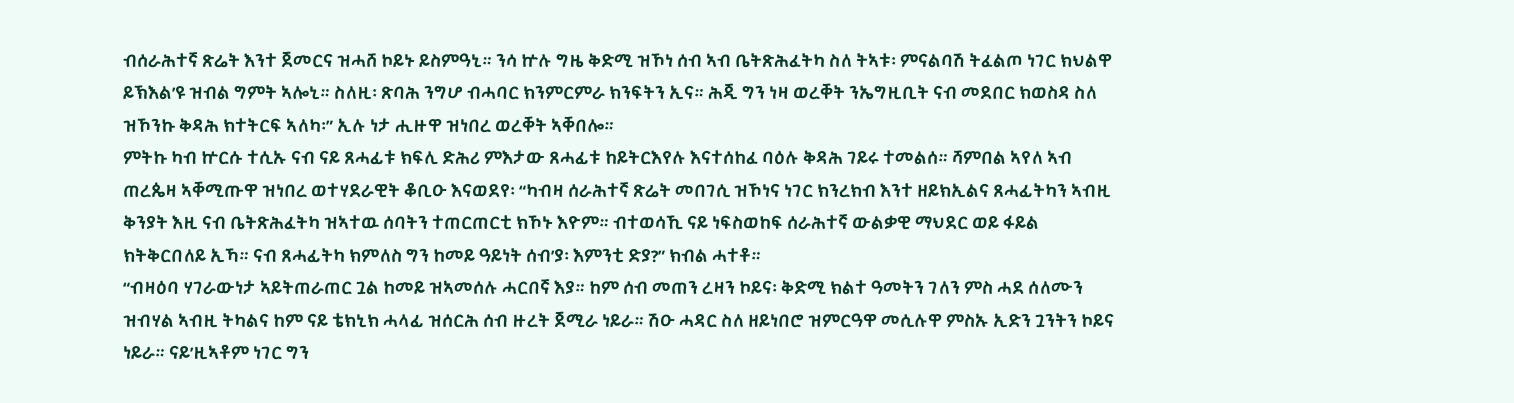ብሰራሕተኛ ጽሬት እንተ ጀመርና ዝሓሸ ኮይኑ ይስምዓኒ። ንሳ ኵሉ ግዜ ቅድሚ ዝኾነ ሰብ ኣብ ቤትጽሕፈትካ ስለ ትኣቱ፡ ምናልባሽ ትፈልጦ ነገር ክህልዋ ይኽእል’ዩ ዝብል ግምት ኣሎኒ። ስለዚ፡ ጽባሕ ንግሆ ብሓባር ክንምርምራ ክንፍትን ኢና። ሕጂ ግን ነዛ ወረቐት ንኤግዚቢት ናብ መደበር ክወስዳ ስለ ዝኾንኩ ቅዳሕ ክተትርፍ ኣለካ፡” ኢሉ ነታ ሒዙዋ ዝነበረ ወረቐት ኣቐበሎ።
ምትኩ ካብ ኵርሱ ተሲኡ ናብ ናይ ጸሓፊቱ ክፍሊ ድሕሪ ምእታው ጸሓፊቱ ከይትርእየሉ እናተሰከፈ ባዕሉ ቅዳሕ ገይሩ ተመልሰ። ሻምበል ኣየለ ኣብ ጠረጴዛ ኣቐሚጡዋ ዝነበረ ወተሃደራዊት ቆቢዑ እናወደየ፡ “ካብዛ ሰራሕተኛ ጽሬት መበገሲ ዝኾነና ነገር ክንረክብ እንተ ዘይክኢልና ጸሓፊትካን ኣብዚ ቅንያት እዚ ናብ ቤትጽሕፈትካ ዝኣተዉ ሰባትን ተጠርጠርቲ ክኾኑ እዮም። ብተወሳኺ ናይ ነፍስወከፍ ሰራሕተኛ ውልቃዊ ማህደር ወይ ፋይል ክትቅርበለይ ኢኻ። ናብ ጸሓፊትካ ክምለስ ግን ከመይ ዓይነት ሰብ’ያ፡ እምንቲ ድያ?” ክብል ሓተቶ።
“ብዛዕባ ሃገራውነታ ኣይትጠራጠር ጓል ከመይ ዝኣመሰሉ ሓርበኛ እያ። ከም ሰብ መጠን ረዛን ኮይና፡ ቅድሚ ክልተ ዓመትን ገለን ምስ ሓደ ሰለሙን ዝብሃል ኣብዚ ትካልና ከም ናይ ቴክኒክ ሓላፊ ዝሰርሕ ሰብ ዙረት ጀሚራ ነይራ። ሽዑ ሓዳር ስለ ዘይነበሮ ዝምርዓዋ መሲሉዋ ምስኡ ኢድን ጓንትን ኮይና ነይራ። ናይ’ዚኣቶም ነገር ግን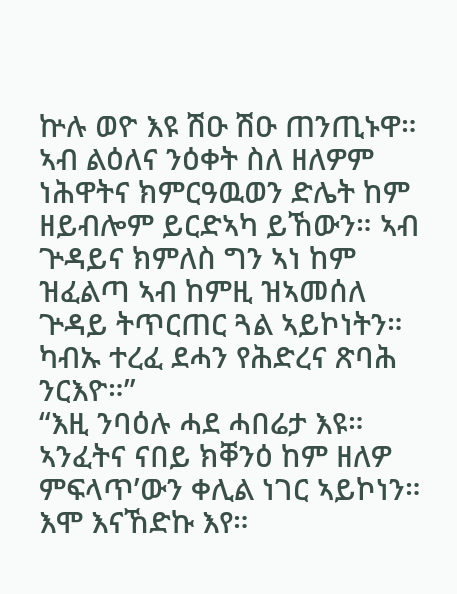ኵሉ ወዮ እዩ ሽዑ ሽዑ ጠንጢኑዋ። ኣብ ልዕለና ንዕቀት ስለ ዘለዎም ነሕዋትና ክምርዓዉወን ድሌት ከም ዘይብሎም ይርድኣካ ይኸውን። ኣብ ጕዳይና ክምለስ ግን ኣነ ከም ዝፈልጣ ኣብ ከምዚ ዝኣመሰለ ጕዳይ ትጥርጠር ጓል ኣይኮነትን። ካብኡ ተረፈ ደሓን የሕድረና ጽባሕ ንርእዮ።”
“እዚ ንባዕሉ ሓደ ሓበሬታ እዩ። ኣንፈትና ናበይ ክቐንዕ ከም ዘለዎ ምፍላጥ’ውን ቀሊል ነገር ኣይኮነን። እሞ እናኸድኩ እየ።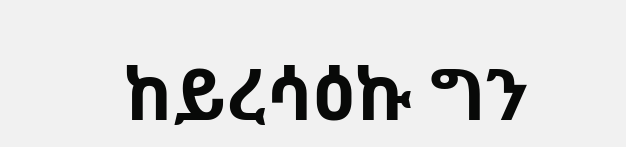ከይረሳዕኩ ግን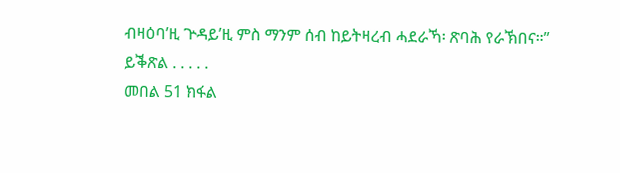ብዛዕባ’ዚ ጕዳይ’ዚ ምስ ማንም ሰብ ከይትዛረብ ሓደራኻ፡ ጽባሕ የራኽበና።”
ይቕጽል . . . . .
መበል 51 ክፋል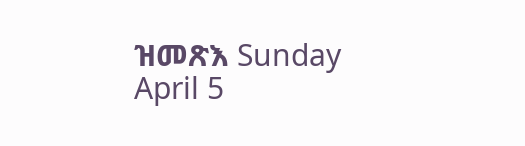ዝመጽእ Sunday April 5